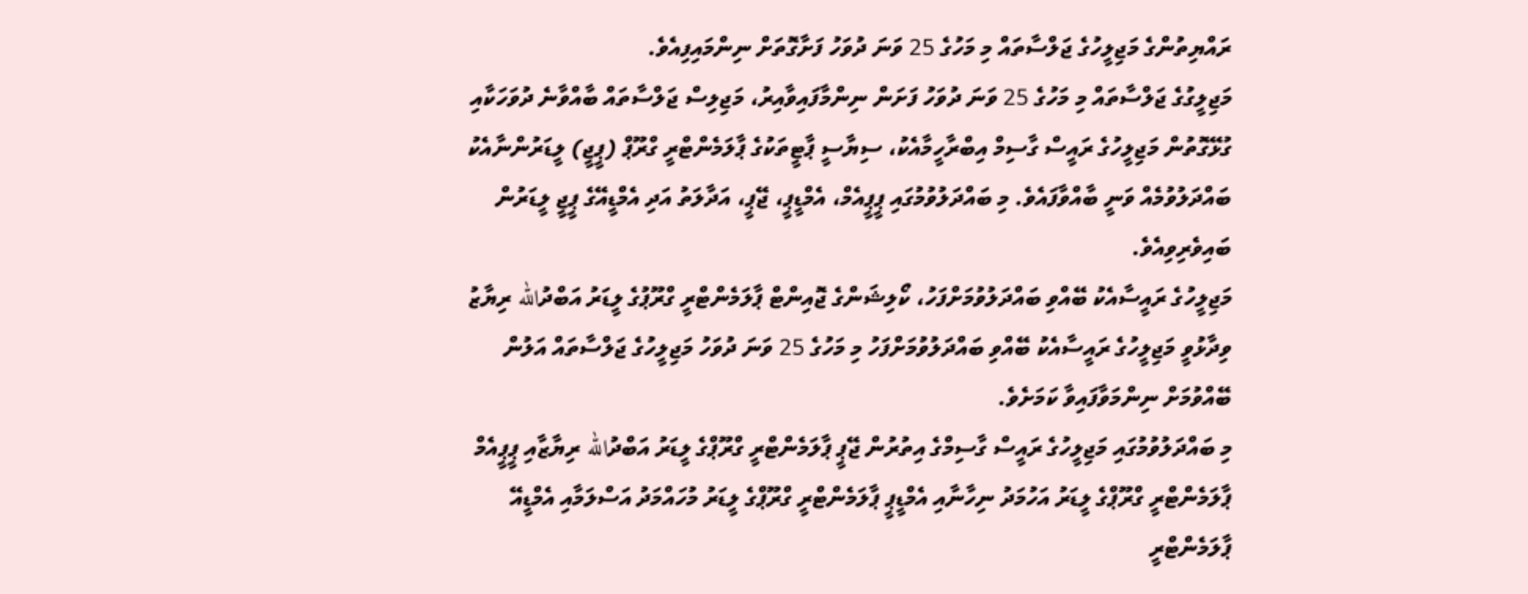ރައްޔިތުންގެ މަޖިލީހުގެ ޖަލްސާތައް މި މަހުގެ 25 ވަނަ ދުވަހު ފަށާގޮތަށް ނިންމައިފިއެވެ.
މަޖިލީގުގެ ޖަލްސާތައް މި މަހުގެ 25 ވަނަ ދުވަހު ފަށަން ނިންމާފައިވާއިރު، މަޖިލިސް ޖަލްސާތައް ބާއްވާނެ ދުވަހަކާއި ގުޅޭގޮތުން މަޖިލީހުގެ ރައީސް ގާސިމް އިބްރާހީމާއެކު، ސިޔާސީ ޕާޓީތަކުގެ ޕާލަމެންޓްރީ ގްރޫޕް (ޕީޖީ) ލީޑަރުންނާއެކު ބައްދަލުވުމެއް ވަނީ ބާއްވާފައެވެ. މި ބައްދަލުވުމުގައި ޕީޕީއެމް، އެމްޑީޕީ، ޖޭޕީ، އަދާލަތު އަދި އެމްޑީއޭގެ ޕީޖީ ލީޑަރުން ބައިވެރިވިއެވެ.
މަޖިލީހުގެ ރައީސާއެކު ބޭއްވި ބައްދަލުވުމަށްފަހު، ކޯލިޝަންގެ ޖޮއިންޓް ޕާލަމެންޓްރީ ގްރޫޕުގެ ލީޑަރު އަބްދުالله ރިޔާޒު ވިދާޅުވީ މަޖިލީހުގެ ރައީސާއެކު ބޭއްވި ބައްދަލުވުމަށްފަހު މި މަހުގެ 25 ވަނަ ދުވަހު މަޖިލީހުގެ ޖަލްސާތައް އަލުން ބޭއްވުމަށް ނިންމަވާފައިވާ ކަމަށެވެ.
މި ބައްދަލުވުމުގައި މަޖިލީހުގެ ރައީސް ގާސިމްގެ އިތުރުން ޖޭޕީ ޕާލަމެންޓްރީ ގްރޫޕްގެ ލީޑަރު އަބްދުالله ރިޔާޒާއި ޕީޕީއެމް ޕާލަމެންޓްރީ ގްރޫޕްގެ ލީޑަރު އަހުމަދު ނިހާނާއި އެމްޑީޕީ ޕާލަމެންޓްރީ ގްރޫޕްގެ ލީޑަރު މުހައްމަދު އަސްލަމާއި އެމްޑީއޭ ޕާލަމެންޓްރީ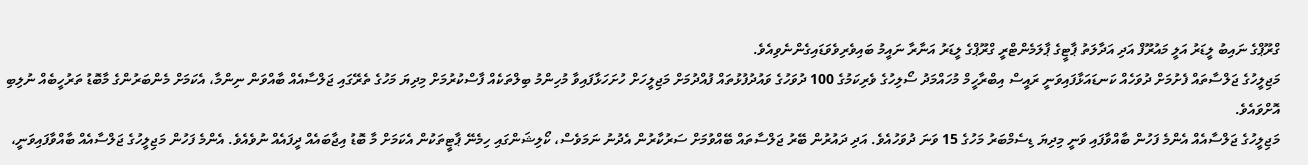ގްރޫޕްގެ ނައިބު ލީޑަރު އަލީ މައުރޫފް އަދި އަދާލަތު ޕާޓީގެ ޕާލަމެންޓްރީ ގްރޫޕްގެ ލީޑަރު އަނާރާ ނައީމު ބައިވެރިވެވަޑައިގެންނެވިއެވެ.
މަޖިލީހުގެ ޖަލްސާތައް ފެށުމަށް ދުވަހެއް ކަނޑައަޅާފައިވަނީ ރައީސް އިބްރާހީމް މުހައްމަދު ސޯލިހުގެ ވެރިކަމުގެ 100 ދުވަހުގެ ވައުދުފުޅުތައް ފުއްދުމަށް މަޖިލީހަށް ހުށަހަޅާފައިވާ މުހިންމު ބިލްތަކެއް ފާސްކުރުމަށް މިދިޔަ މަހުގެ ތެރޭގައި ޖަލްސާއެއް ބާއްވަން ނިންމާ، އެކަމަށް މެންބަރުންގެ މާބޮޑު ތަރުހީބެއް ނުލިބި އޮށްވައެވެ.
މަޖިލީހުގެ ޖަލްސާއެއް އެންމެ ފަހުން ބާއްވާފައި ވަނީ މިދިޔަ ޑިސެމްބަރު މަހުގެ 15 ވަނަ ދުވަހުއެވެ. އަދި ދައުރުން ބޭރު ޖަލްސާތައް ބޭއްވުމަށް ސަރުކާރުން އެދުނު ނަމަވެސް، ކޯލިޝަންގައި ހިމެނޭ ޕާޓީތަކުން އެކަމަށް މާ ބޮޑު އިޖާބައެއް ދީފައެއް ނުވެއެވެ. އެންމެ ފަހުން މަޖިލީހުގެ ޖަލްސާއެއް ބާއްވާފައިވަނީ،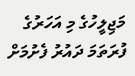މަޖިލީހުގެ މި އަހަރުގެ ފުރަތަމަ ދައުރު ފެށުމަށް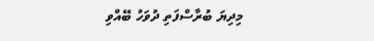މިދިޔަ ބުރާސްފަތި ދުވަހު ބޭއްވި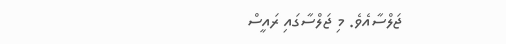ޖަލްސާއެވެ. މި ޖަލްސާގައި ރައީސް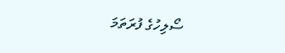ސޯލިހުގެ ފުރަތަމަ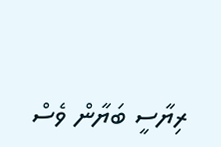ރިޔާސީ ބަޔާން ވެސް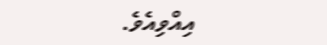އިއްވިއެވެ.